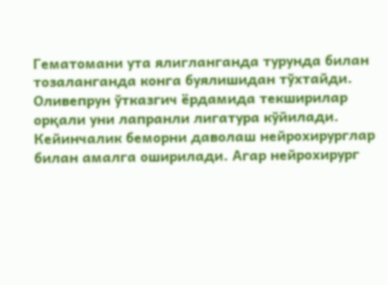Гематомани ута ялигланганда турунда билан тозаланганда конга буялишидан тўхтайди. Оливепрун ўтказгич ёрдамида текширилар орқали уни лапранли лигатура кўйилади. Кейинчалик беморни даволаш нейрохирурглар билан амалга оширилади. Агар нейрохирург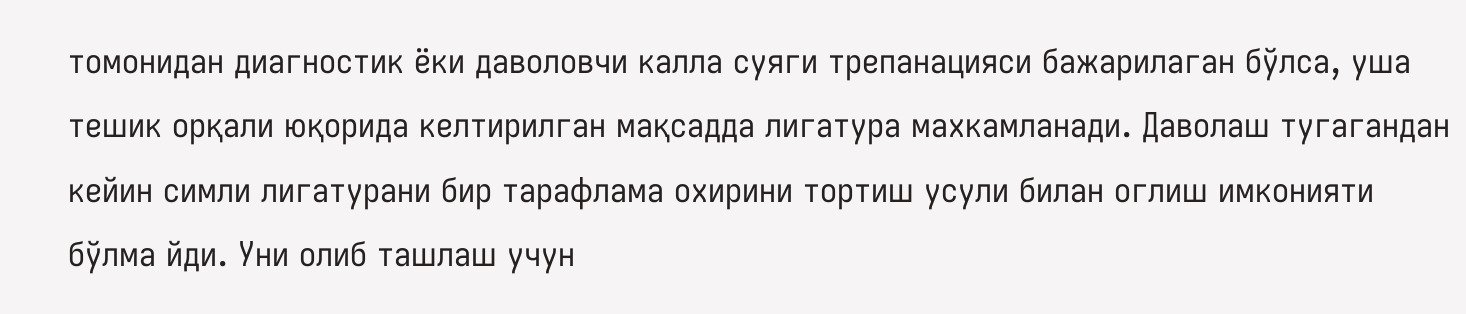томонидан диагностик ёки даволовчи калла суяги трепанацияси бажарилаган бўлса, уша тешик орқали юқорида келтирилган мақсадда лигатура махкамланади. Даволаш тугагандан кейин симли лигатурани бир тарафлама охирини тортиш усули билан оглиш имконияти бўлма йди. Уни олиб ташлаш учун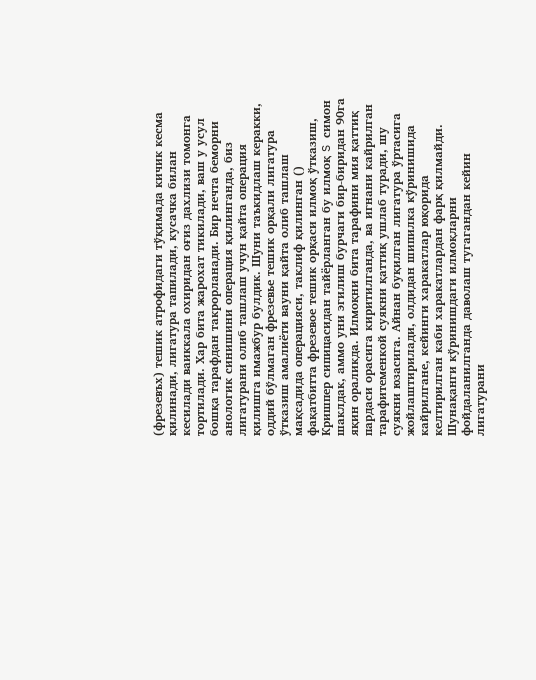(фрезевъх) тешик атрофидаги тўқимада кичик кесма қилинади, лигатура тапилади, кусачка билан кесилади ваиккала охиридан оғиз дахлизи томонга тортилади. Хар бита жарохат тикилади, ваш у усул бошқа тарафдан такрорланади. Бир нечта беморни анологик синишини операция қилинганда, биз лигатурани олиб ташлаш учун қайта операция қилишга имажбур булдик. Шуни таъкидлаш керакки, оддий бўлмаган фрезевье тешик орқали лигатура ўтказиш амалиёти вауни қайта олиб ташлаш мақсадида операцияси, таклиф қилинган () фақатбитта фрезевое тешик орқаси илмоқ ўтказиш, Кришпер сипицасидан тайёрланган бу илмоқ S симон шаклдак, аммо уни эгилиш бурчаги бир-биридан 90га яқин ораликда. Илмоқни бита тарафини мия қаттиқ пардаси орасига киритилганда, ва игнани кайрилган тарафитеменкой суякни қаттиқ ушлаб туради, шу суякни юзасига. Айнан буқилган лигатура ўртасига жойлаштирилади, олдидан шипилка кўринишида кайрилгане, кейинги харакатлар юқорида келтирилган каби харакатлардан фарқ қилмайди. Шунақанги кўринишдаги илмоқларни фойдаланилганда даволаш тугагандан кейин лигатурани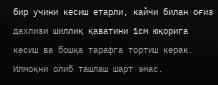бир учини кесиш етарли, кайчи билан оғиз дахлизи шиллиқ қаватини 1см юқорига кесиш ва бошқа тарафга тортиш керак. Илмоқни олиб ташлаш шарт эмас.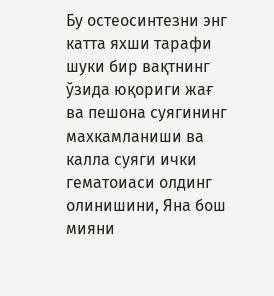Бу остеосинтезни энг катта яхши тарафи шуки бир вақтнинг ўзида юқориги жағ ва пешона суягининг махкамланиши ва калла суяги ички гематоиаси олдинг олинишини, Яна бош мияни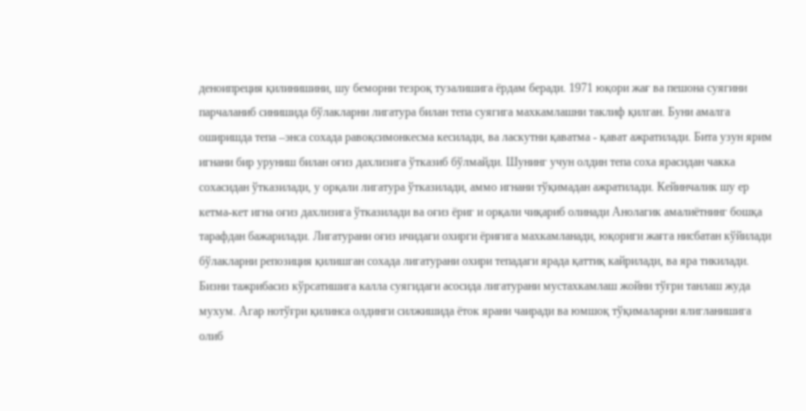деноипреция қилинишини, шу беморни тезроқ тузалишига ёрдам беради. 1971 юқори жағ ва пешона суягини парчаланиб синишида бўлакларни лигатура билан тепа суягига махкамлашни таклиф қилган. Буни амалга оширишда тепа –энса сохада равоқсимонкесма кесилади, ва ласкутни қаватма - қават ажратилади. Бита узун ярим игнани бир уруниш билан оғиз дахлизига ўтказиб бўлмайди. Шунинг учун олдин тепа соха ярасидан чакка сохасидан ўтказилади, у орқали лигатура ўтказилади, аммо игнани тўқимадан ажратилади. Кейинчалик шу ер кетма-кет игна оғиз дахлизига ўтказилади ва оғиз ёриг и орқали чиқариб олинади Анолагик амалиётнинг бошқа тарафдан бажарилади. Лигатурани оғиз ичидаги охирги ёриғига махкамланади, юқориги жағга нисбатан кўйилади бўлакларни репозиция қилишган сохада лигатурани охири тепадаги ярада қаттиқ кайрилади, ва яра тикилади.
Бизни тажрибасиз кўрсатишига калла суягидаги асосида лигатурани мустахкамлаш жойни тўғри танлаш жуда мухум. Агар нотўғри қилинса олдинги силжишида ёток ярани чаиради ва юмшоқ тўқималарни ялигланишига олиб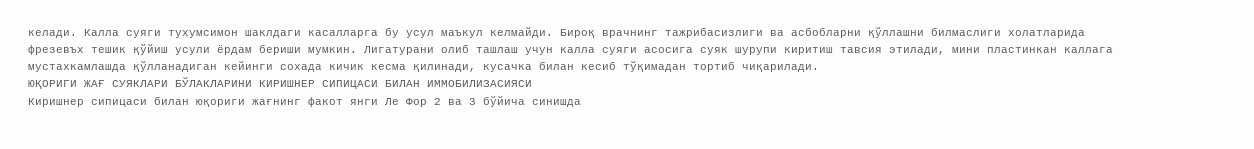келади. Калла суяги тухумсимон шаклдаги касалларга бу усул маъкул келмайди. Бироқ врачнинг тажрибасизлиги ва асбобларни қўллашни билмаслиги холатларида фрезевъх тешик қўйиш усули ёрдам бериши мумкин. Лигатурани олиб ташлаш учун калла суяги асосига суяк шурупи киритиш тавсия этилади, мини пластинкан каллага мустахкамлашда қўлланадиган кейинги сохада кичик кесма қилинади, кусачка билан кесиб тўқимадан тортиб чиқарилади.
ЮҚОРИГИ ЖАҒ СУЯКЛАРИ БЎЛАКЛАРИНИ КИРИШНЕР СИПИЦАСИ БИЛАН ИММОБИЛИЗАСИЯСИ
Киришнер сипицаси билан юқориги жағнинг факот янги Ле Фор 2 ва 3 бўйича синишда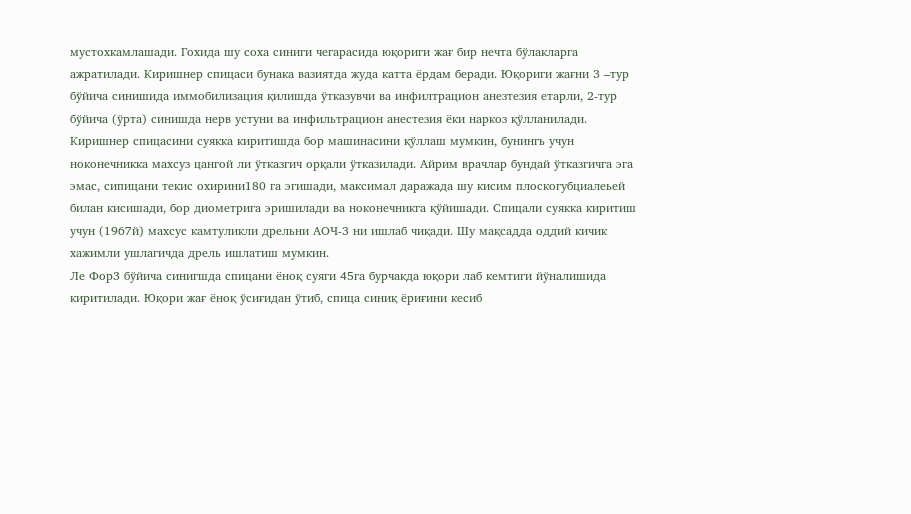мустохкамлашади. Гохида шу соха синиги чегарасида юқориги жағ бир нечта бўлакларга ажратилади. Киришнер спицаси бунака вазиятда жуда катта ёрдам беради. Юқориги жағни 3 –тур бўйича синишида иммобилизация қилишда ўтказувчи ва инфилтрацион анезтезия етарли, 2-тур бўйича (ўрта) синишда нерв устуни ва инфильтрацион анестезия ёки наркоз қўлланилади. Киришнер спицасини суякка киритишда бор машинасини қўллаш мумкин, бунингь учун ноконечникка махсуз цангой ли ўтказгич орқали ўтказилади. Айрим врачлар бундай ўтказгичга эга эмас, сипицани текис охирини180 га эгишади, максимал даражада шу кисим плоскогубциалеьей билан кисишади, бор диометрига эришилади ва ноконечникга қўйишади. Спицали суякка киритиш учун (1967й) махсус камтуликли дрельни АОЧ-3 ни ишлаб чиқади. Шу мақсадда оддий кичик хажимли ушлагичда дрель ишлатиш мумкин.
Ле Фор3 бўйича синигшда спицани ёноқ суяги 45га бурчакда юқори лаб кемтиги йўналишида киритилади. Юқори жағ ёноқ ўсиғидан ўтиб, спица синиқ ёриғини кесиб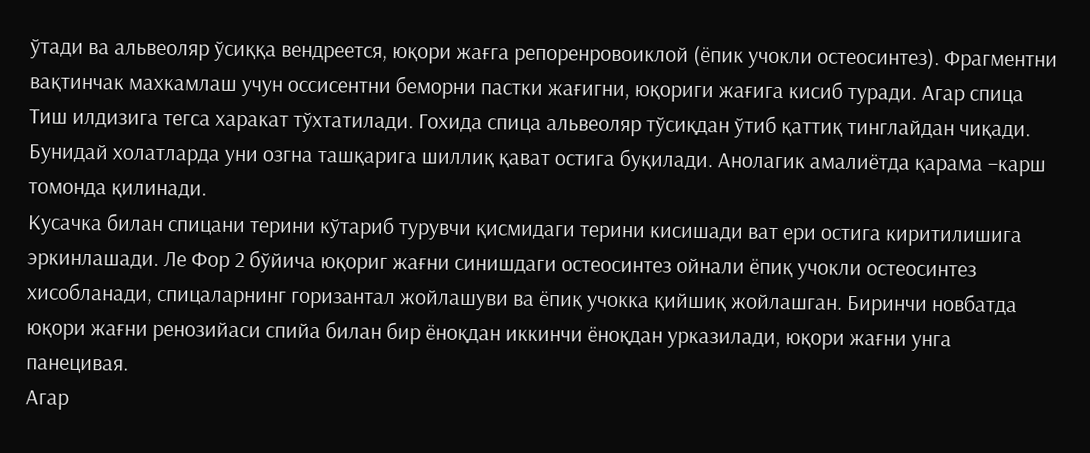ўтади ва альвеоляр ўсиққа вендреется, юқори жағга репоренровоиклой (ёпик учокли остеосинтез). Фрагментни вақтинчак махкамлаш учун оссисентни беморни пастки жағигни, юқориги жағига кисиб туради. Агар спица Тиш илдизига тегса харакат тўхтатилади. Гохида спица альвеоляр тўсиқдан ўтиб қаттиқ тинглайдан чиқади. Бунидай холатларда уни озгна ташқарига шиллиқ қават остига буқилади. Анолагик амалиётда қарама –карш томонда қилинади.
Кусачка билан спицани терини кўтариб турувчи қисмидаги терини кисишади ват ери остига киритилишига эркинлашади. Ле Фор 2 бўйича юқориг жағни синишдаги остеосинтез ойнали ёпиқ учокли остеосинтез хисобланади, спицаларнинг горизантал жойлашуви ва ёпиқ учокка қийшиқ жойлашган. Биринчи новбатда юқори жағни ренозийаси спийа билан бир ёноқдан иккинчи ёноқдан урказилади, юқори жағни унга панецивая.
Агар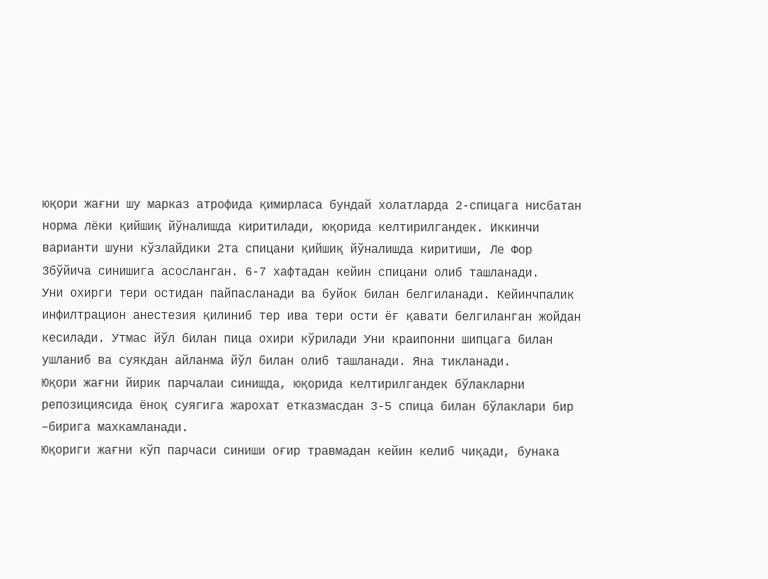юқори жағни шу марказ атрофида қимирласа бундай холатларда 2-спицага нисбатан норма лёки қийшиқ йўналишда киритилади, юқорида келтирилгандек. Иккинчи варианти шуни кўзлайдики 2та спицани қийшиқ йўналишда киритиши, Ле Фор 3бўйича синишига асосланган. 6-7 хафтадан кейин спицани олиб ташланади.
Уни охирги тери остидан пайпасланади ва буйок билан белгиланади. Кейинчпалик инфилтрацион анестезия қилиниб тер ива тери ости ёғ қавати белгиланган жойдан кесилади. Утмас йўл билан пица охири кўрилади Уни краипонни шипцага билан ушланиб ва суякдан айланма йўл билан олиб ташланади. Яна тикланади.
Юқори жағни йирик парчалаи синишда, юқорида келтирилгандек бўлакларни репозициясида ёноқ суягига жарохат етказмасдан 3-5 спица билан бўлаклари бир –бирига махкамланади.
Юқориги жағни кўп парчаси синиши оғир травмадан кейин келиб чиқади, бунака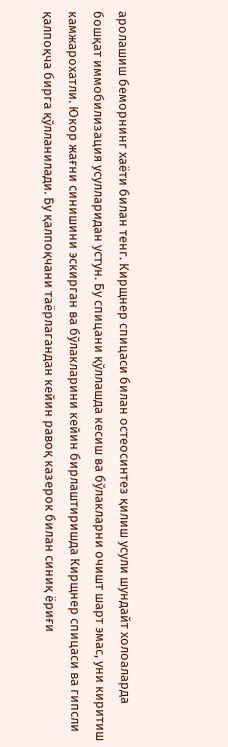аролашиш беморнинг хаёти билан тенг. Кирщнер спицаси билан остеосинтез қилиш усули шундайт холоаларда бошқат иммобилизация усулларидан устун. Бу спицани қўллашда кесиш ва бўлакларни очишт шарт эмас, уни киритиш камжарохатли. Юкор жағни синишини эскирган ва бўлакларини кейин бирлаштиришда Кирщнер спицаси ва гипсли қалпоқча бирга қўлланилади. Бу қалпоқчани таёрлагандан кейин равоқ казерок билан синиқ ёриғи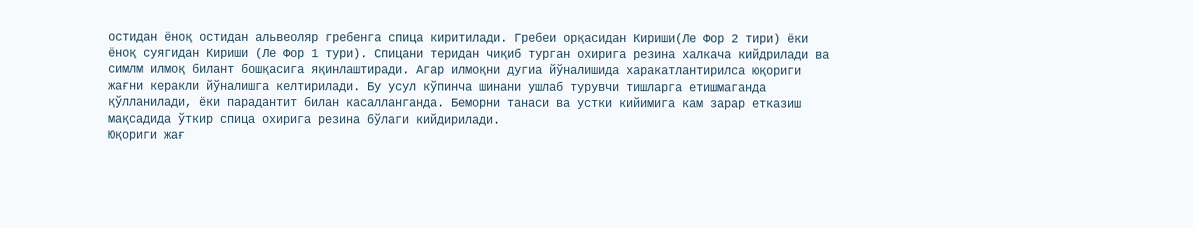остидан ёноқ остидан альвеоляр гребенга спица киритилади. Гребеи орқасидан Кириши(Ле Фор 2 тири) ёки ёноқ суягидан Кириши (Ле Фор 1 тури). Спицани теридан чиқиб турган охирига резина халкача кийдрилади ва симлм илмоқ билант бошқасига яқинлаштиради. Агар илмоқни дугиа йўналишида харакатлантирилса юқориги жағни керакли йўналишга келтирилади. Бу усул кўпинча шинани ушлаб турувчи тишларга етишмаганда қўлланилади, ёки парадантит билан касалланганда. Беморни танаси ва устки кийимига кам зарар етказиш мақсадида ўткир спица охирига резина бўлаги кийдирилади.
Юқориги жағ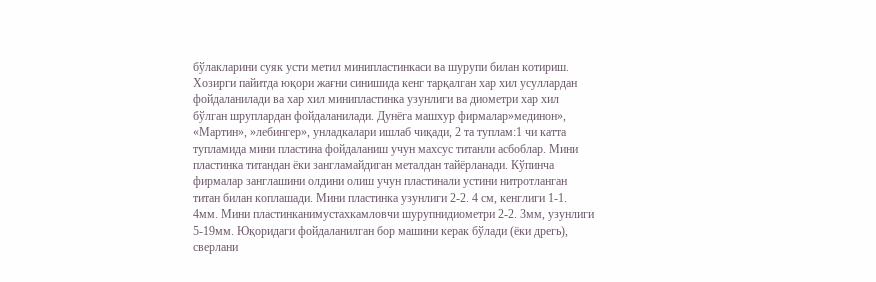бўлакларини суяк усти метил минипластинкаси ва шурупи билан котириш.
Хозирги пайитда юқори жағни синишида кенг тарқалган хар хил усуллардан фойдаланилади ва хар хил минипластинка узунлиги ва диометри хар хил бўлган шруплардан фойдаланилади. Дунёга машхур фирмалар»мединон», «Мартин», »лебингер», унладкалари ишлаб чиқади, 2 та туплам:1 чи катта тупламида мини пластина фойдаланиш учун махсус титанли асбоблар. Мини пластинка титандан ёки зангламайдиган металдан тайёрланади. Кўпинча фирмалар занглашини олдини олиш учун пластинали устини нитротланган титан билан коплашади. Мини пластинка узунлиги 2-2. 4 см, кенглиги 1-1. 4мм. Мини пластинканимустахкамловчи шурупнидиометри 2-2. 3мм, узунлиги 5-19мм. Юқоридаги фойдаланилган бор машини керак бўлади (ёки дрегь), сверлани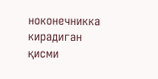ноконечникка кирадиган қисми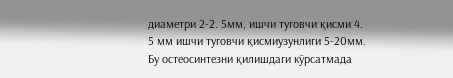диаметри 2-2. 5мм, ишчи туговчи қисми 4. 5 мм ишчи туговчи қисмиузунлиги 5-20мм.
Бу остеосинтезни қилишдаги кўрсатмада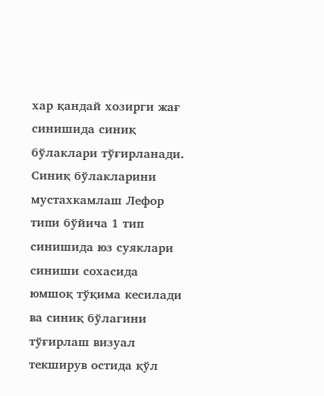хар қандай хозирги жағ синишида синиқ бўлаклари тўғирланади.
Синиқ бўлакларини мустахкамлаш Лефор типи бўйича 1 тип синишида юз суяклари синиши сохасида юмшоқ тўқима кесилади ва синиқ бўлагини тўғирлаш визуал текширув остида қўл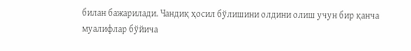билан бажарилади. Чандиқ ҳосил бўлишини олдини олиш учун бир қанча муалифлар бўйича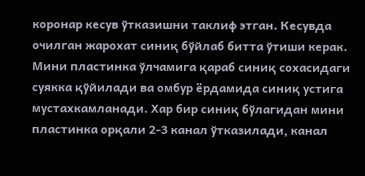коронар кесув ўтказишни таклиф этган. Кесувда очилган жарохат синиқ бўйлаб битта ўтиши керак. Мини пластинка ўлчамига қараб синиқ сохасидаги суякка қўйилади ва омбур ёрдамида синиқ устига мустахкамланади. Хар бир синиқ бўлагидан мини пластинка орқали 2-3 канал ўтказилади, канал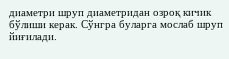диаметри шруп диаметридан озроқ кичик бўлиши керак. Сўнгра буларга мослаб шруп йиғилади.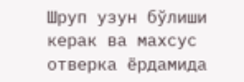Шруп узун бўлиши керак ва махсус отверка ёрдамида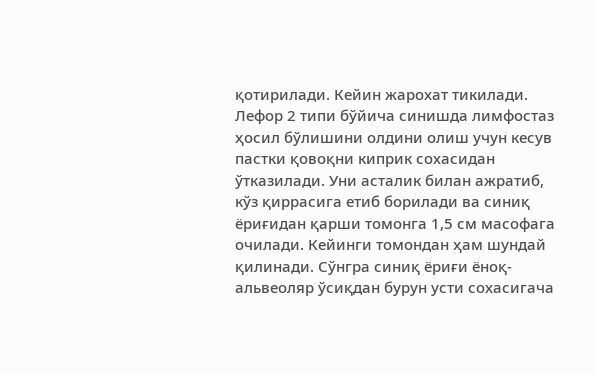қотирилади. Кейин жарохат тикилади.
Лефор 2 типи бўйича синишда лимфостаз ҳосил бўлишини олдини олиш учун кесув пастки қовоқни киприк сохасидан ўтказилади. Уни асталик билан ажратиб, кўз қиррасига етиб борилади ва синиқ ёриғидан қарши томонга 1,5 см масофага очилади. Кейинги томондан ҳам шундай қилинади. Сўнгра синиқ ёриғи ёноқ-альвеоляр ўсиқдан бурун усти сохасигача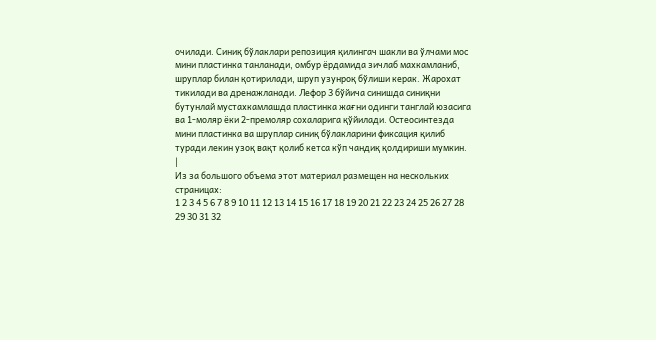очилади. Синиқ бўлаклари репозиция қилингач шакли ва ўлчами мос мини пластинка танланади, омбур ёрдамида зичлаб махкамланиб, шруплар билан қотирилади, шруп узунроқ бўлиши керак. Жарохат тикилади ва дренажланади. Лефор 3 бўйича синишда синиқни бутунлай мустахкамлашда пластинка жағни одинги танглай юзасига ва 1-моляр ёки 2-премоляр сохаларига қўйилади. Остеосинтезда мини пластинка ва шруплар синиқ бўлакларини фиксация қилиб туради лекин узоқ вақт қолиб кетса кўп чандиқ қолдириши мумкин.
|
Из за большого объема этот материал размещен на нескольких страницах:
1 2 3 4 5 6 7 8 9 10 11 12 13 14 15 16 17 18 19 20 21 22 23 24 25 26 27 28 29 30 31 32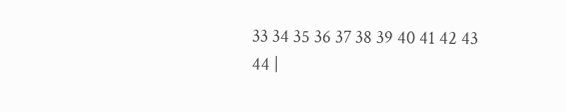33 34 35 36 37 38 39 40 41 42 43 44 |